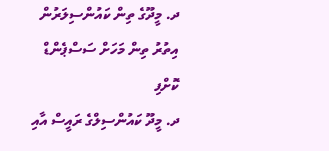ދ. މީދޫގެ ތިން ކައުންސިލަރުން އިތުރު ތިން މަހަށް ސަސްޕެންޑް ކޮށްފި
ދ. މީދޫ ކައުންސިލްގެ ރައީސް އާއި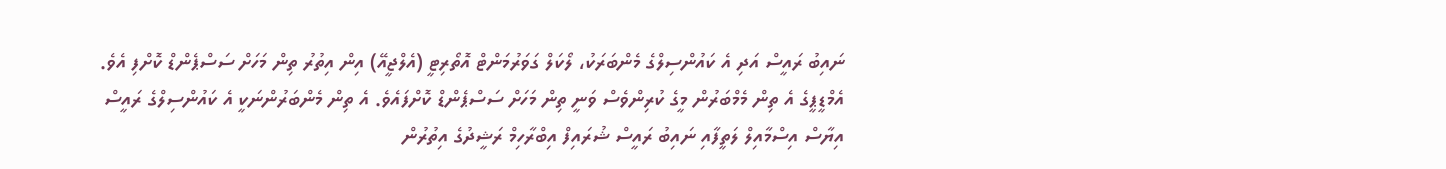ނައިބު ރައީސް އަދި އެ ކައުންސިލްގެ މެންބަރަކު، ލޯކަލް ގަވަރުމަންޓް އޮތޯރިޓީ (އެލްޖީއޭ) އިން އިތުރު ތިން މަހަށް ސަސްޕެންޑް ކޮށްފި އެވެ.
އެމްޑީޕީގެ އެ ތިން މެމްބަރުން މީގެ ކުރިންވެސް ވަނީ ތިން މަހަށް ސަސްޕެންޑް ކޮށްފައެވެ. އެ ތިން މެންބަރުންނަކީ އެ ކައުންސިލްގެ ރައީސް އިޔާސް އިސްމާއިލް ލަތީފާއި ނައިބު ރައީސް ޝުރައިފް އިބްރާހިމް ރަޝީދުގެ އިތުރުން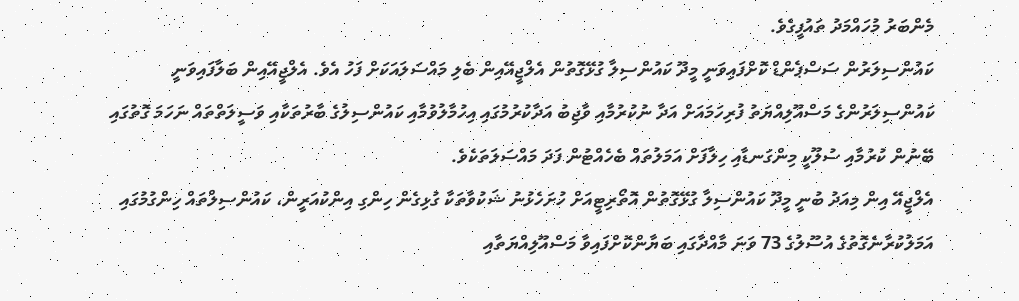މެންބަރު މުހައްމަދު ތައުފީގެވެ.
ކައުންސިލަރުން ސަސްޕެންޑް ކޮށްފައިވަނީ މީދޫ ކައުންސިލާ ގުޅޭގޮތުން އެލްޖީއޭއިން ބެލި މައްސަލައަކަށް ފަހު އެވެ. އެލްޖީއޭއިން ބަލާފައިވަނީ ކައުންސިލަރުންގެ މަސްއޫލިއްޔަތު ފުރިހަމައަށް އަދާ ނުކުރުމާއި ވާޖިބު އަދާކުރުމުގައި އިހުމާލުވުމާއި ކައުންސިލުގެ ބާރުތަކާއި ވަސީލަތްތައް ނަހަމަ ގޮތުގައި ބޭނުން ކުރުމާއި ސުލޫކީ މިންގަނޑާއި ހިލާފަށް އަމަލުތައް ބެހެއްޓުން ފަދަ މައްސަލަތަކެވެ.
އެލްޖީއޭ އިން މިއަދު ބުނީ މީދޫ ކައުންސިލާ ގުޅޭގޮތުން އޮތޯރިޓީއަށް ހުށަހެޅުނު ޝަކުވާތަކާ ގުޅިގެން ހިންގި އިންކުއަރީން، ކައުންސިލްތައް ހިންގުމުގައި އަމަލުކުރާނެގޮތުގެ އުސޫލުގެ 73 ވަނަ މާއްދާގައި ބަޔާންކޮށްފައިވާ މަސްއޫލިއްޔަތާއި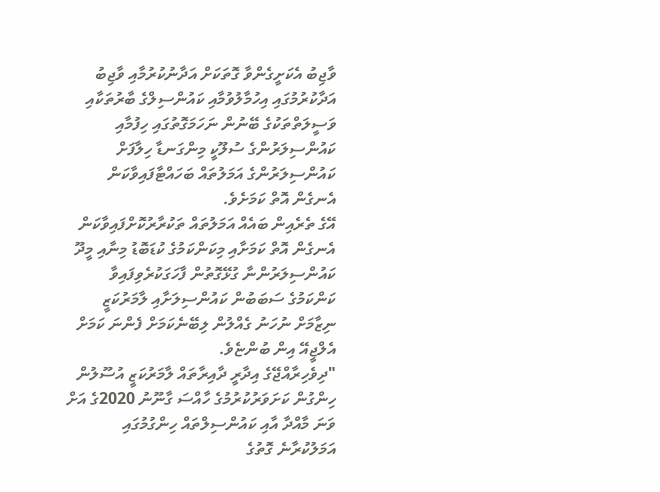ވާޖިބު އެކަށީގެންވާ ގޮތަކަށް އަދާނުކުރުމާއި ވާޖިބު އަދާކުރުމުގައި އިހުމާލުވުމާއި ކައުންސިލްގެ ބާރުތަކާއި ވަސީލަތްތަކުގެ ބޭނުން ނަހަމަގޮތުގައި ހިފުމާއި ކައުންސިލަރުންގެ ސުލޫކީ މިންގަނޑާ ހިލާފަށް ކައުންސިލަރުންގެ އަމަލުތައް ބަހައްޓާފައިވާކަން އެނގެން އޮތް ކަމަށެވެ.
އޭގެ ތެރެއިން ބައެއް އަމަލުތައް ތަކުރާރުކޮށްފައިވާކަން އެނގެން އޮތް ކަމަށާއި މިކަންކަމުގެ ކުޑަބޮޑު މިނާއި މީދޫ ކައުންސިލަރުންނާ ގުޅޭގޮތުން ފާހަގަކުރެވިފައިވާ ކަންކަމުގެ ސަބަބުން ކައުންސިލަށާއި ލާމަރުކަޒީ ނިޒާމަށް ނުހަނު ގެއްލުން ލިބޭނެކަމަށް ފެންނަ ކަމަށް އެލްޖީއޭ އިން ބުންޏެވެ.
"ދިވެހިރާއްޖޭގެ އިދާރީ ދާއިރާތައް ލާމަރުކަޒީ އުސޫލުން ހިންގުން ކަށަވަރުކުރުމުގެ ހާއްސަ ގާނޫނު 2020ގެ އަށް ވަނަ މާއްދާ އާއި ކައުންސިލްތައް ހިންގުމުގައި އަމަލުކުރާނެ ގޮތުގެ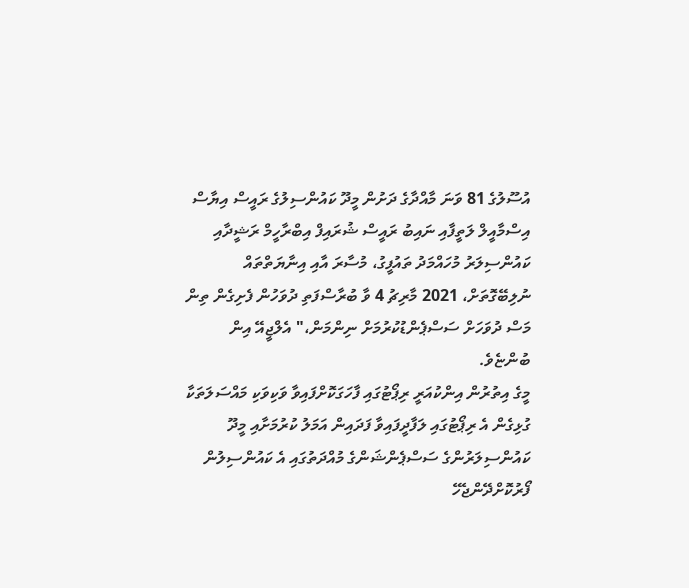އުސޫލުގެ 81 ވަނަ މާއްދާގެ ދަށުން މީދޫ ކައުންސިލުގެ ރައީސް އިޔާސް އިސްމާއީލް ލަތީފާއި ނައިބު ރައީސް ޝުރައިފް އިބްރާހީމް ރަޝީދާއި ކައުންސިލަރު މުހައްމަދު ތައުފީގު، މުސާރަ އާއި އިނާޔަތްތައް ނުލިބޭގޮތަށް، 2021 މާރިޗު 4 ވާ ބުރާސްފަތި ދުވަހުން ފެށިގެން ތިން މަސް ދުވަހަށް ސަސްޕެންޑުކުރުމަށް ނިންމަން،" އެލްޖީއޭ އިން ބުންޏެވެ.
މީގެ އިތުރުން އިންކުއަރީ ރިޕޯޓުގައި ފާހަގަކޮށްފައިވާ ވަކިވަކި މައްސަލަތަކާ ގުޅިގެން އެ ރިޕޯޓުގައި ލަފާދީފައިވާ ފަދައިން އަމަލު ކުރުމަށާއި މީދޫ ކައުންސިލަރުންގެ ސަސްޕެންޝަންގެ މުއްދަތުގައި އެ ކައުންސިލުން ފޯރުކޮށްދޭންޖެހޭ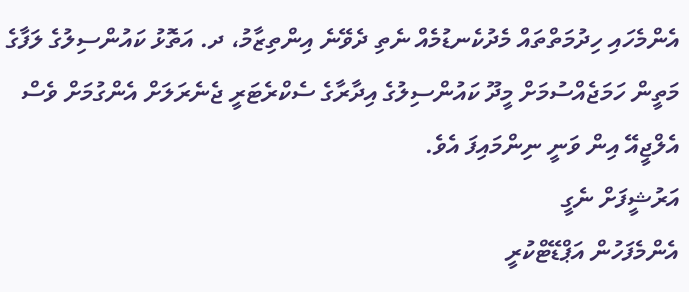އެންމެހައި ހިދުމަތްތައް މެދުކެނޑުމެއް ނެތި ދެވޭނެ އިންތިޒާމު، ދ. އަތޮޅު ކައުންސިލުގެ ލަފާގެ މަތީން ހަމަޖެއްސުމަށް މީދޫ ކައުންސިލުގެ އިދާރާގެ ސެކްރެޓަރީ ޖެނެރަލަށް އެންގުމަށް ވެސް އެލްޖީއޭ އިން ވަނީ ނިންމައިފަ އެވެ.
އަރުޝީފަށް ނެގީ
އެންމެފަހުން އަޕްޑޭޓްކުރީ